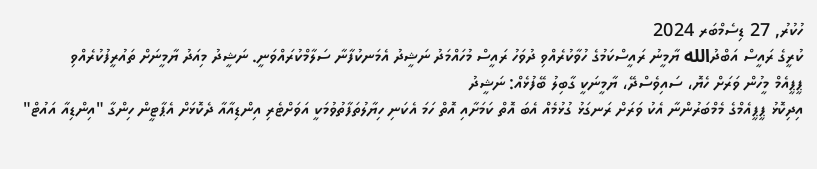ހުކުރު, 27 ޑިސެމްބަރ 2024
ކުރީގެ ރައީސް އަބްދުالله ޔާމީނު ރައީސްކަމުގެ ހުވާކުރެއްވި ދުވަހު ރައީސް މުހައްމަދު ނަޝީދު އެމަނކުފާނާ ސަލާމްކުރައްވަނީ. ނަޝީދު މިއަދު ޔާމީނަށް ތައުރީފުކުރެއްވި
ޕީޕީއެމް މީހުން ވަރަށް ހެޔޮ، ސައިވެސްދޭ، ޔާމީނަކީ ގާބިލު ބޭފުޅެއް: ނަޝީދު
އިދިކޮޅު ޕީޕީއެމްގެ މެމްބަރުންނާ އެކު ވަރަށް ރަނގަޅު ގުޅުމެއް އެބަ އޮތް ކަމަށާއި އޮތް ހަމަ އެކަނި ހިޔާލުތަފާތުވުމަކީ އަވަށްޓެރި އިންޑިއާއާ ދެކޮޅަށް އެޕާޓީން ހިންގާ "އިންޑިއާ އައުޓް"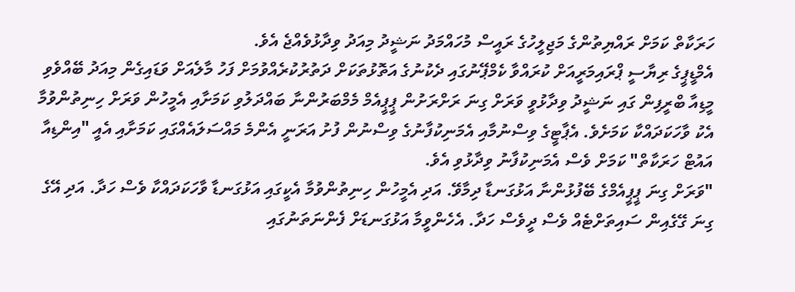ހަރަކާތް ކަމަށް ރައްޔިތުންގެ މަޖިލީހުގެ ރައީސް މުހައްމަދު ނަޝީދު މިއަދު ވިދާޅުވެއްޖެ އެވެ.
އެމްޑީޕީގެ ރިޔާސީ ޕްރައިމަރީއަށް ކުރައްވާ ކެމްޕޭނުގައި ދެކުނުގެ އަތޮޅުތަކަށް ދަތުރުކުރެއްވުމަށް ފަހު މާލެއަށް ވަޑައިގެން މިއަދު ބޭއްވެވި މީޑިއާ ބްރީފިން ގައި ނަޝީދު ވިދާޅުވީ ވަރަށް ގިނަ ރަށްރަށުން ޕީޕީއެމް މެމްބަރުންނާ ބައްދަލުވި ކަމަށާއި އެމީހުން ވަރަށް ހިނިތުންވުމާ އެކު ވާހަކަދައްކާ ކަމަށެވެ. އެޕާޓީގެ ވިސްނުމާއި އެމަނިކުފާނުގެ ވިސްނުން ފުށު އަރަނީ އެންމެ މައްސަލައެއްގައި ކަމަށާއި އެއީ "އިންޑިއާ އައުޓް ހަރަކާތް" ކަމަށް ވެސް އެމަނިކުފާނު ވިދާޅުވި އެވެ.
"ވަރަށް ގިނަ ޕީޕީއެމްގެ ބޭފުޅުންނާ އަޅުގަނޑާ ދިމާވޭ. އަދި އެމީހުން ހިނިތުންވުމާ އެކީގައި އަޅުގަނޑާ ވާހަކަދައްކާ ވެސް ހަދާ. އަދި އޭގެ ގިނަ ގޭގެއިން ސައިތަށްޓެއް ވެސް ދީވެސް ހަދާ. އެހެންވީމާ އަޅުގަނޑަށް ފެންނަތަނުގައި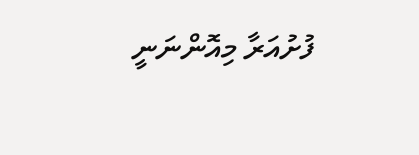ފުށުއަރާ މިއޮންނަނީ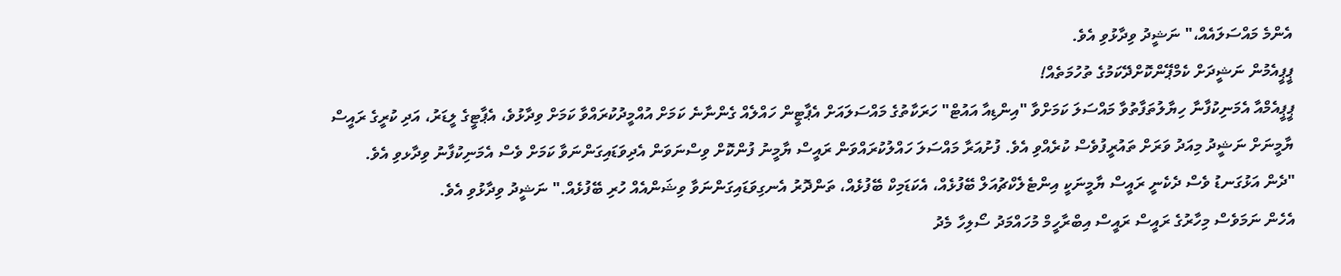އެންމެ މައްސަލައެއް،" ނަޝީދު ވިދާޅުވި އެވެ.
ޕީޕީއެމުން ނަޝީދަށް ކެމްޕޭންކޮށްދޭކަމުގެ ތުހުމަތެއް!
ޕީޕީއެމްއާ އެމަނިކުފާނާ ހިޔާލުތަފާތުވާ މައްސަލަ ކަމަށްވާ "އިންޑިއާ އައުޓް" ހަރަކާތުގެ މައްސަލައަށް އެޕާޓީން ހައްލެއް ގެންނާނެ ކަމަށް އުއްމީދުކުރައްވާ ކަމަށް ވިދާޅުވެ، އެޕާޓީގެ ލީޑަރު، އަދި ކުރީގެ ރައީސް ޔާމީނަށް ނަޝީދު މިއަދު ވަރަށް ތައުރީފުވެސް ކުރެއްވި އެވެ. ފުށުއަރާ މައްސަލަ ހައްލުކުރައްވަން ރައީސް ޔާމީނު ފުންކޮށް ވިސްނަވަން އެދިވަޑައިގަންނަވާ ކަމަށް ވެސް އެމަނިކުފާނު ވިދާޅވި އެވެ.
"ދެން އަޅުގަނޑު ވެސް ދެކެނީ ރައީސް ޔާމީނަކީ އިންޓެލެކްޗުއަލް ބޭފުޅެއް، އެކަޑަމިކް ބޭފުޅެއް، ތަންދޮރު އެނގިވަޑައިގަންނަވާ ވިޝަންއެއް ހުރި ބޭފުޅެއް." ނަޝީދު ވިދާޅުވި އެވެ.
އެހެން ނަމަވެސް މިހާރުގެ ރައީސް ރައީސް އިބްރާހީމް މުހައްމަދު ސޯލިހާ މެދު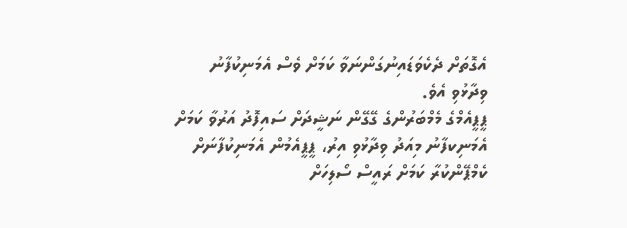އެގޮތަށް ދެކެވަޑައިނުގަންނަވާ ކަމަށް ވެސް އެމަނިކުފާނު ވިދާޅުވި އެވެ.
ޕީޕީއެމްގެ މެމްބަރުންގެ ގޭގޭން ނަޝީދަށް ސައިފޮދު އަރުވާ ކަމަށް އެމަނިކފާނު މިއަދު ވިދާޅުވި އިރު، ޕީޕީއެމުން އެމަނިކުފާނަށް ކެމްޕޭންކުރާ ކަމަށް ރައީސް ސޯލިހަށް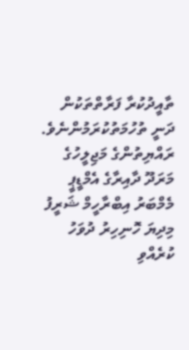ތާއީދުކުރާ ފަރާތްތަކުން ދަނީ ތުހުމަތުކުރަމުންނެވެ.
ރައްޔިތުންގެ މަޖިލީހުގެ މަރަދޫ ދާއިރާގެ އެމްޑީޕީ މެމްބަރު އިބްރާހީމް ޝަރީފު މިދިޔަ ހޮނިހިރު ދުވަހު ކުރެއްވި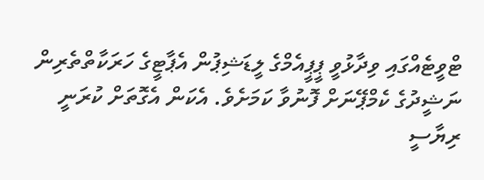ޓްވީޓެއްގައި ވިދާޅުވީ ޕީޕީއެމްގެ ލީޑަޝިޕުން އެޕާޓީގެ ހަރަކާތްތެރިން ނަޝީދުގެ ކެމްޕޭނަށް ފޮނުވާ ކަމަށެވެ. އެކަން އެގޮތަށް ކުރަނީ ރިޔާސީ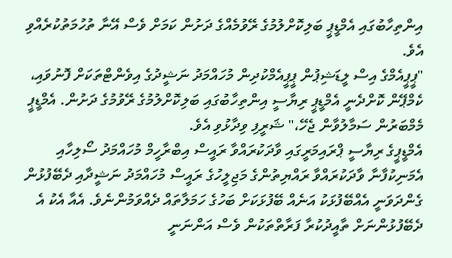އިންތިހާބުގައި އެމްޑީޕީ ބަލިކޮށްލުމުގެ ރޭވުމެއްގެ ދަށުން ކަމަށް ވެސް އޭނާ ތުހުމަތުކުރެއްވި އެވެ.
"ޕީޕީއެމްގެ އިސް ލީޑަޝިޕުން ޕީޕީއެމްކުދިން މުހައްމަދު ނަޝީދުގެ އިވެންޓްތަކަށް ފޮނުވައި، ކެމްޕޭން ކޮށްދެނީ އެމްޑީޕީ ރިޔާސީ އިންތިހާބުގައި ބަލިކޮށްލުމުގެ ރޭވުމުގެ ދަށުން. އެމްޑީޕީ މެމްބަރުން ސަމާލުވާން ޖެހޭ،" ޝަރީފި ވިދާޅުވި އެވެ.
އެމްޑީޕީގެ ރިޔާސީ ޕްރައިމަރީގައި ވާދަކުރައްވާ ރައީސް އިބްރާހީމް މުހައްމަދު ސޯލިހާއި އެމަނިކުފާނާ ވާދަކުރައްވާ ރައްޔިތުންގެ މަޖިލީހުގެ ރައީސް މުހައްމަދު ނަޝީދާއި ދެބޭފުޅުން ގެންދަވަނީ އެއްބޭފުޅަކު އަނެއް ބޭފުޅަކަށް ބަހުގެ ހަމަލާތައް ދެއްވަމުންނެވެ. އެއާ އެކު އެ ދެބޭފުޅުންނަށް ތާއީދުކުރާ ފަރާތްތަކުން ވެސް އަންނަނީ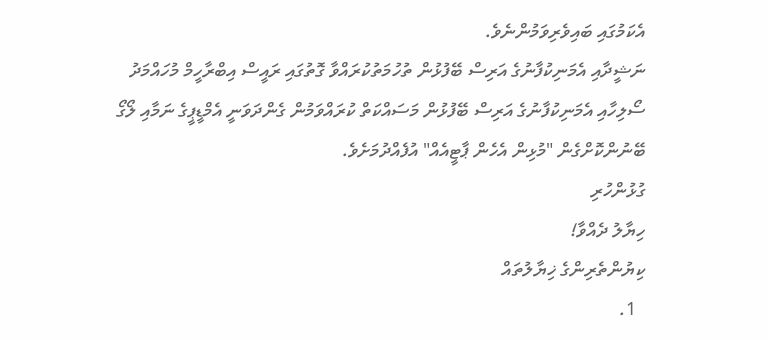އެކަމުގައި ބައިވެރިވަމުންނެވެ.
ނަޝީދާއި އެމަނިކުފާނުގެ އަރިސް ބޭފުޅުން ތުހުމަތުކުރައްވާ ގޮތުގައި ރައީސް އިބްރާހީމް މުހައްމަދު ސޯލިހާއި އެމަނިކުފާނުގެ އަރިސް ބޭފުޅުން މަސައްކަތް ކުރައްވަމުން ގެންދަވަނީ އެމްޑީޕީގެ ނަމާއި ލޯގޯ ބޭނުންކޮށްގެން "މުޅިން އެހެން ޕާޓީއެއް" އުފެއްދުމަށެވެ.
ގުޅުންހުރި
ހިޔާލު ދެއްވާ!
ކިޔުންތެރިންގެ ޚިޔާލުތައް
  1.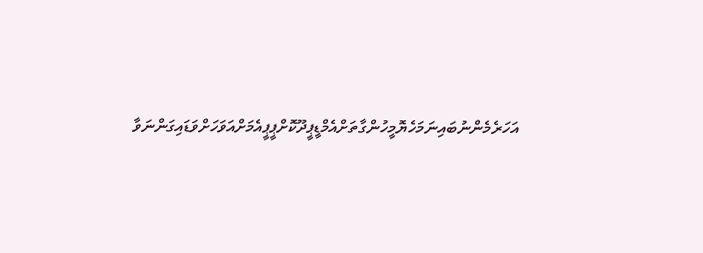އަހަރެމެންނުބައިނަމަހެޔޮމީހުންގާތަށްއެމްޑީޕީދޫކޮށްޕީޕީއެމަށްއަވަހަށްވަޑައިގަންނަވާ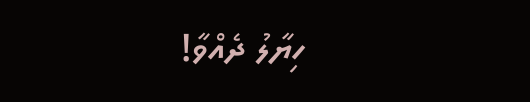ހިޔާލު ދެއްވާ!